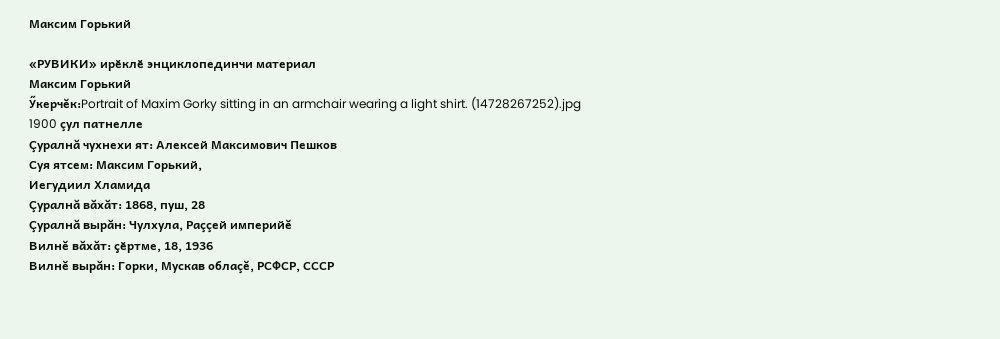Максим Горький

«РУВИКИ» ирӗклӗ энциклопединчи материал
Максим Горький
Ӳкерчĕк:Portrait of Maxim Gorky sitting in an armchair wearing a light shirt. (14728267252).jpg
1900 çул патнелле
Çуралнă чухнехи ят: Алексей Максимович Пешков
Суя ятсем: Максим Горький,
Иегудиил Хламида
Çуралнă вăхăт: 1868, пуш, 28
Çуралнă вырăн: Чулхула, Раççей империйĕ
Вилнĕ вăхăт: ҫӗртме, 18, 1936
Вилнĕ вырăн: Горки, Мускав облаçĕ, РСФСР, СССР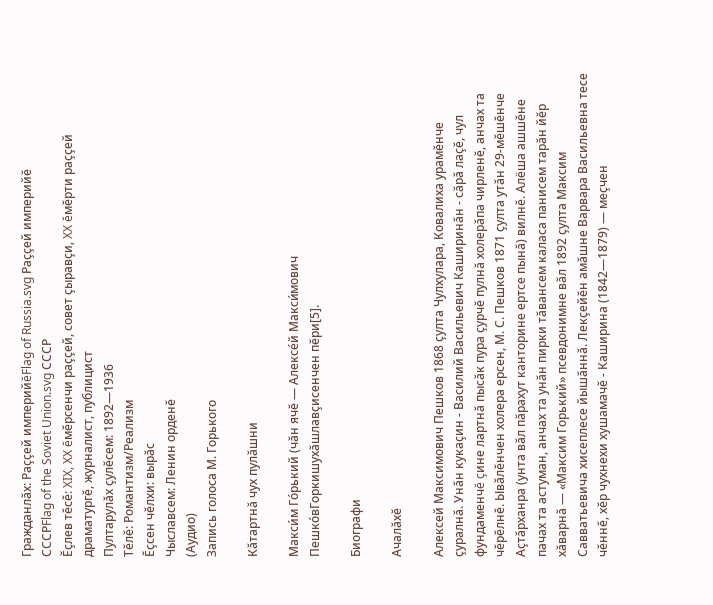Гражданлăх: Раççей империйĕFlag of Russia.svg Раççей империйĕ
СССРFlag of the Soviet Union.svg СССР
Ĕçлев тĕсĕ: XIX, XX ĕмĕрсенчи раççей, совет çыравçи, XX ĕмĕрти раççей драматургĕ, журналист, публицист
Пултарулăх çулĕсем: 1892—1936
Тĕлĕ: Романтизм/Реализм
Ĕçсен чĕлхи: вырăс
Чыславсем: Ленин орденĕ
(Аудио)
Запись голоса М. Горького

Кăтартнă чух пулăшни

Макси́м Го́рький (чăн ячĕ — Алексе́й Макси́мович Пешко́вГоркишухăшлавçисенчен пĕри[5].

Биографи

Ачалăхĕ

Алексей Максимович Пешков 1868 çулта Чулхулара, Ковалиха урамĕнче çуралнă. Унăн кукаçин - Василий Васильевич Каширинăн - сăрă лаçĕ, чул фундаменчĕ çине лартнă пысăк пура çурчĕ пулнă холерăпа чирленĕ, анчах та чĕрĕлнĕ. Ывăлĕнчен холера ерсен, М. С. Пешков 1871 çулта утăн 29-мĕшĕнче Аçтăрханра (унта вăл пăрахут канторине ертсе пынă) вилнĕ. Алёша ашшĕне пачах та астуман, анчах та унăн пирки тăвансем каласа панисем тарăн йĕр хăварнă — «Максим Горький» псевдонимне вăл 1892 çулта Максим Савватьевича хисеплесе йышăннă. Лекçейĕн амăшне Варвара Васильевна тесе чĕннĕ, хĕр чухнехи хушамачĕ - Каширина (1842—1879) — меçчен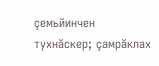çемьйинчен тухнăскер; çамрăклах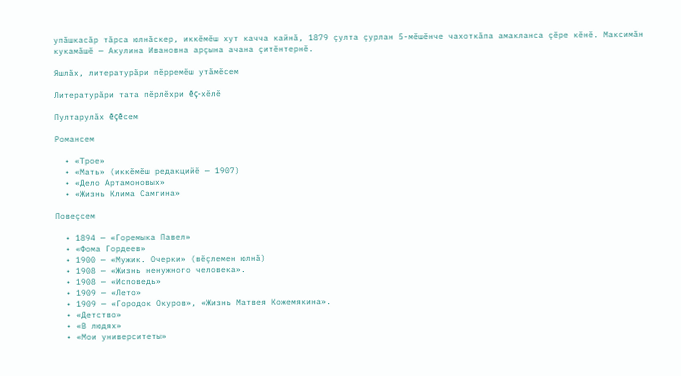упăшкасăр тăрса юлнăскер, иккĕмĕш хут качча кайнă, 1879 çулта çурлан 5-мĕшĕнче чахоткăпа амакланса çĕре кĕнĕ. Максимăн кукамăшĕ — Акулина Ивановна арçына ачана çитĕнтернĕ.

Яшлăх, литературăри пĕрремĕш утăмĕсем

Литературăри тата пĕрлĕхри ĕç-хĕлĕ

Пултарулăх ĕçĕсем

Романсем

  • «Трое»
  • «Мать» (иккĕмĕш редакцийĕ — 1907)
  • «Дело Артамоновых»
  • «Жизнь Клима Самгина»

Повеçсем

  • 1894 — «Горемыка Павел»
  • «Фома Гордеев»
  • 1900 — «Мужик. Очерки» (вĕçлемен юлнă)
  • 1908 — «Жизнь ненужного человека».
  • 1908 — «Исповедь»
  • 1909 — «Лето»
  • 1909 — «Городок Окуров», «Жизнь Матвея Кожемякина».
  • «Детство»
  • «В людях»
  • «Мои университеты»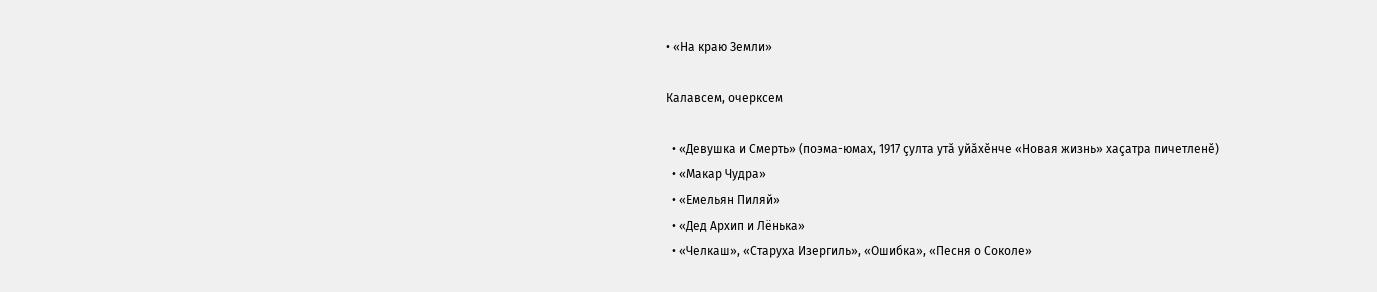• «На краю Земли»

Калавсем, очерксем

  • «Девушка и Смерть» (поэма-юмах, 1917 çулта утă уйăхĕнче «Новая жизнь» хаçатра пичетленĕ)
  • «Макар Чудра»
  • «Емельян Пиляй»
  • «Дед Архип и Лёнька»
  • «Челкаш», «Старуха Изергиль», «Ошибка», «Песня о Соколе»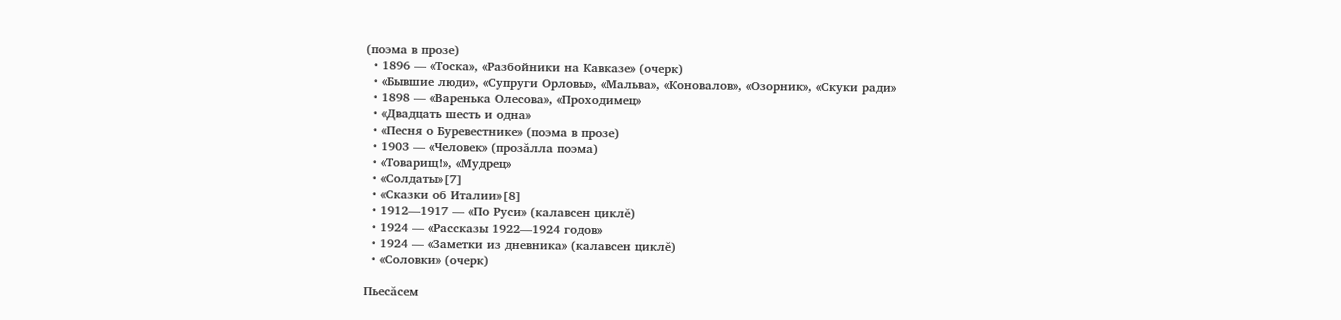(поэма в прозе)
  • 1896 — «Тоска», «Разбойники на Кавказе» (очерк)
  • «Бывшие люди», «Супруги Орловы», «Мальва», «Коновалов», «Озорник», «Скуки ради»
  • 1898 — «Варенька Олесова», «Проходимец»
  • «Двадцать шесть и одна»
  • «Песня о Буревестнике» (поэма в прозе)
  • 1903 — «Человек» (прозăлла поэма)
  • «Товарищ!», «Мудрец»
  • «Солдаты»[7]
  • «Сказки об Италии»[8]
  • 1912—1917 — «По Руси» (калавсен циклĕ)
  • 1924 — «Рассказы 1922—1924 годов»
  • 1924 — «Заметки из дневника» (калавсен циклĕ)
  • «Соловки» (очерк)

Пьесăсем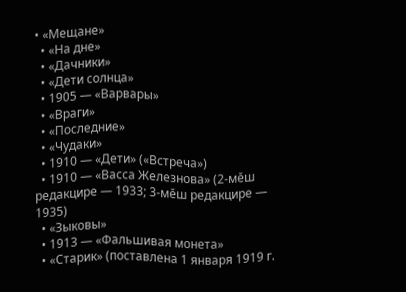• «Мещане»
  • «На дне»
  • «Дачники»
  • «Дети солнца»
  • 1905 — «Варвары»
  • «Враги»
  • «Последние»
  • «Чудаки»
  • 1910 — «Дети» («Встреча»)
  • 1910 — «Васса Железнова» (2-мĕш редакцире — 1933; 3-мĕш редакцире — 1935)
  • «Зыковы»
  • 1913 — «Фальшивая монета»
  • «Старик» (поставлена 1 января 1919 г.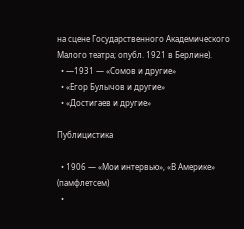на сцене Государственного Академического Малого театра; опубл. 1921 в Берлине).
  • —1931 — «Сомов и другие»
  • «Егор Булычов и другие»
  • «Достигаев и другие»

Публицистика

  • 1906 — «Мои интервью», «В Америке» (памфлетсем)
  •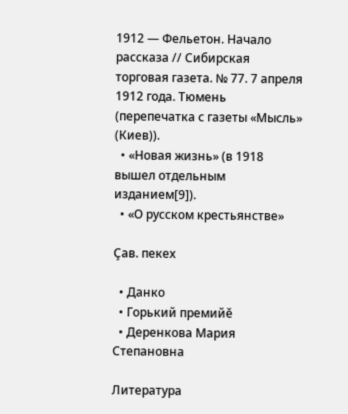1912 — Фельетон. Начало рассказа // Сибирская торговая газета. № 77. 7 апреля 1912 года. Тюмень (перепечатка с газеты «Мысль» (Киев)).
  • «Новая жизнь» (в 1918 вышел отдельным изданием[9]).
  • «О русском крестьянстве»

Çав. пекех

  • Данко
  • Горький премийĕ
  • Деренкова Мария Степановна

Литература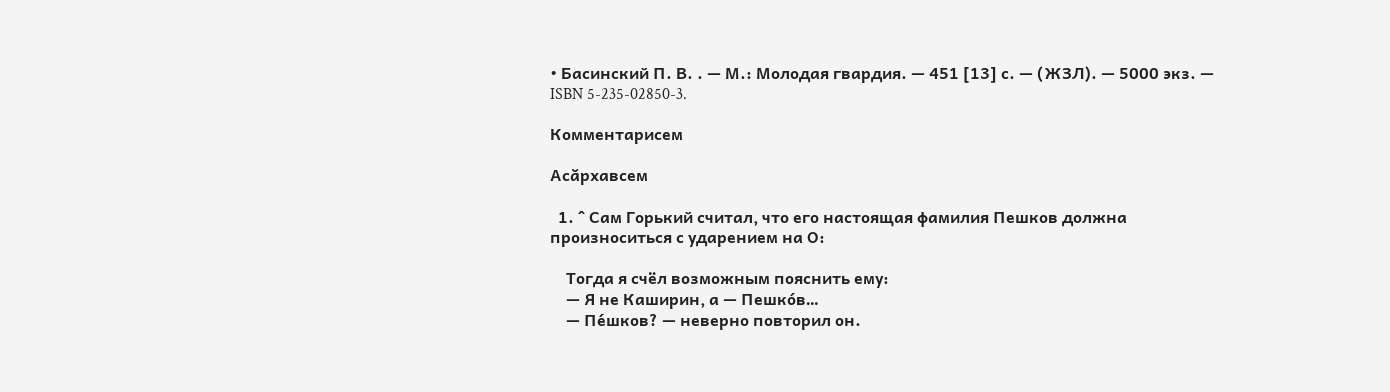• Басинский П. В. . — М.: Молодая гвардия. — 451 [13] с. — (ЖЗЛ). — 5000 экз. — ISBN 5-235-02850-3.

Комментарисем

Асăрхавсем

  1. ^ Сам Горький считал, что его настоящая фамилия Пешков должна произноситься с ударением на О:

    Тогда я счёл возможным пояснить ему:
    — Я не Каширин, а — Пешко́в…
    — Пе́шков? — неверно повторил он.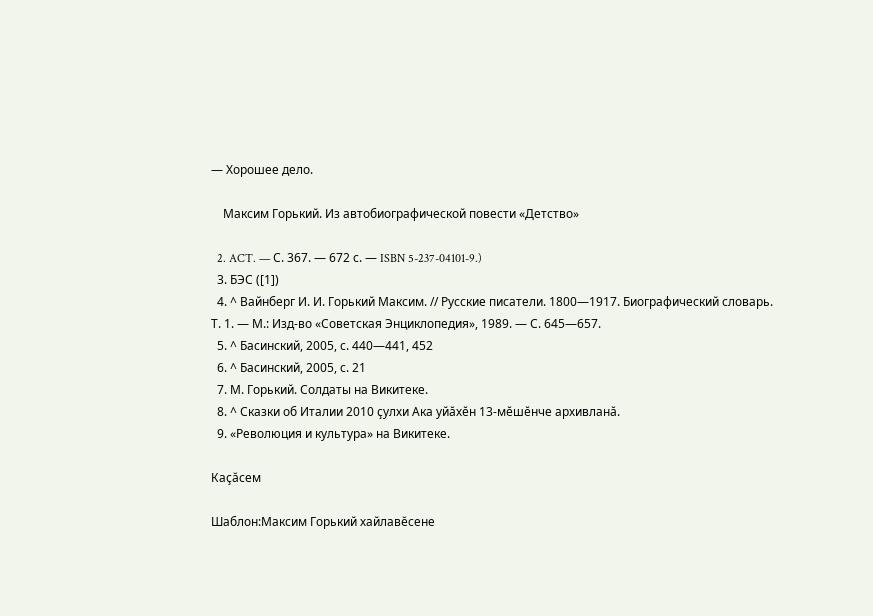— Хорошее дело.

    Максим Горький. Из автобиографической повести «Детство»

  2. ACT. — С. 367. — 672 с. — ISBN 5-237-04101-9.)
  3. БЭС ([1])
  4. ^ Вайнберг И. И. Горький Максим. // Русские писатели. 1800—1917. Биографический словарь. Т. 1. — М.: Изд-во «Советская Энциклопедия», 1989. — С. 645—657.
  5. ^ Басинский, 2005, с. 440—441, 452
  6. ^ Басинский, 2005, с. 21
  7. М. Горький. Солдаты на Викитеке.
  8. ^ Сказки об Италии 2010 ҫулхи Ака уйӑхӗн 13-мӗшӗнче архивланӑ.
  9. «Революция и культура» на Викитеке.

Каçăсем

Шаблон:Максим Горький хайлавĕсене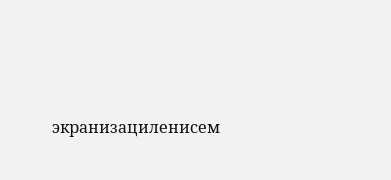экранизациленисем